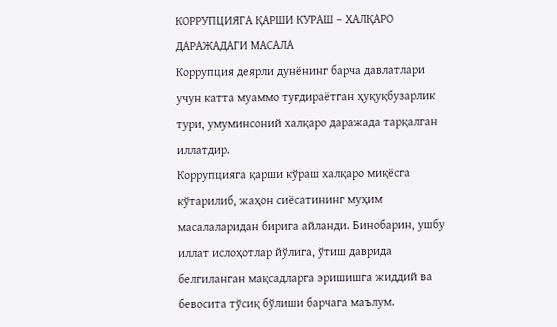КОРРУПЦИЯГА ҚАРШИ КУРАШ – ХАЛҚАРО ДАРАЖАДАГИ МАСАЛА
Коррупция деярли дунёнинг барча давлатлари учун катта муаммо туғдираётган ҳуқуқбузарлик тури, умуминсоний халқаро даражада тарқалган иллатдир.
Коррупцияга қарши кўраш халқаро миқёсга кўтарилиб, жаҳон сиёсатининг муҳим масалаларидан бирига айланди. Бинобарин, ушбу иллат ислоҳотлар йўлига, ўтиш даврида белгиланган мақсадларга эришишга жиддий ва бевосита тўсиқ бўлиши барчага маълум.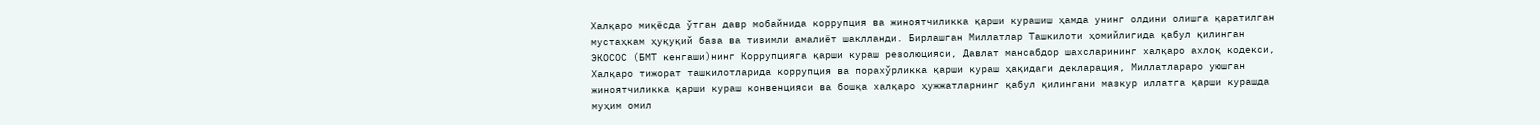Халқаро миқёсда ўтган давр мобайнида коррупция ва жиноятчиликка қарши курашиш ҳамда унинг олдини олишга қаратилган мустаҳкам ҳуқуқий база ва тизимли амалиёт шаклланди. Бирлашган Миллатлар Ташкилоти ҳомийлигида қабул қилинган ЭКОСОС (БМТ кенгаши)нинг Коррупцияга қарши кураш резолюцияси, Давлат мансабдор шахсларининг халқаро ахлоқ кодекси, Халқаро тижорат ташкилотларида коррупция ва порахўрликка қарши кураш ҳақидаги декларация, Миллатлараро уюшган жиноятчиликка қарши кураш конвенцияси ва бошқа халқаро ҳужжатларнинг қабул қилингани мазкур иллатга қарши курашда муҳим омил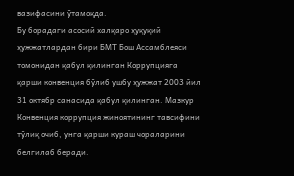вазифасини ўтамоқда.
Бу борадаги асосий халқаро ҳуқуқий ҳужжатлардан бири БМТ Бош Ассамблеяси томонидан қабул қилинган Коррупцияга қарши конвенция бўлиб ушбу ҳужжат 2003 йил 31 октябр санасида қабул қилинган. Мазкур Конвенция коррупция жиноятининг тавсифини тўлиқ очиб, унга қарши кураш чораларини белгилаб беради.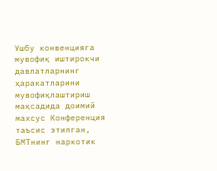Ушбу конвенцияга мувофиқ иштирокчи давлатларнинг ҳаракатларини мувофиқлаштириш мақсадида доимий махсус Конференция таъсис этилган, БМТнинг наркотик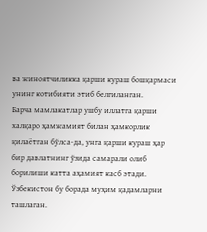ва жиноятчиликка қарши кураш бошқармаси унинг котибияти этиб белгиланган.
Барча мамлакатлар ушбу иллатга қарши халқаро ҳамжамият билан ҳамкорлик қилаётган бўлса-да, унга қарши кураш ҳар бир давлатнинг ўзида самарали олиб борилиши катта аҳамият касб этади.
Ўзбекистон бу борада муҳим қадамларни ташлаган.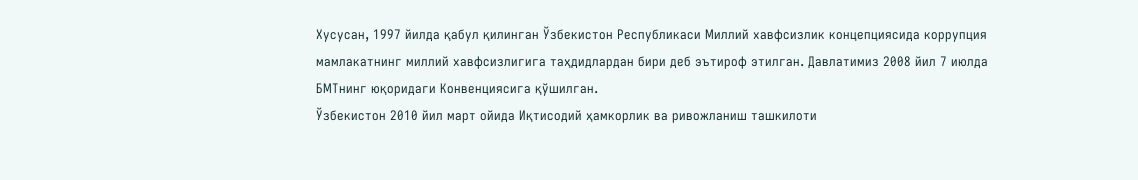Хусусан, 1997 йилда қабул қилинган Ўзбекистон Республикаси Миллий хавфсизлик концепциясида коррупция мамлакатнинг миллий хавфсизлигига таҳдидлардан бири деб эътироф этилган. Давлатимиз 2008 йил 7 июлда БМТнинг юқоридаги Конвенциясига қўшилган.
Ўзбекистон 2010 йил март ойида Иқтисодий ҳамкорлик ва ривожланиш ташкилоти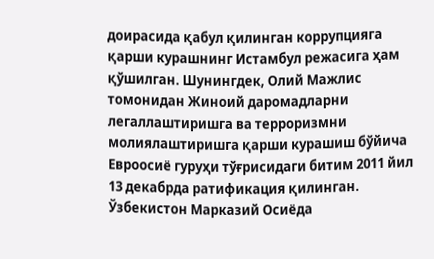доирасида қабул қилинган коррупцияга қарши курашнинг Истамбул режасига ҳам қўшилган. Шунингдек, Олий Мажлис томонидан Жиноий даромадларни легаллаштиришга ва терроризмни молиялаштиришга қарши курашиш бўйича Евроосиё гуруҳи тўғрисидаги битим 2011 йил 13 декабрда ратификация қилинган.
Ўзбекистон Марказий Осиёда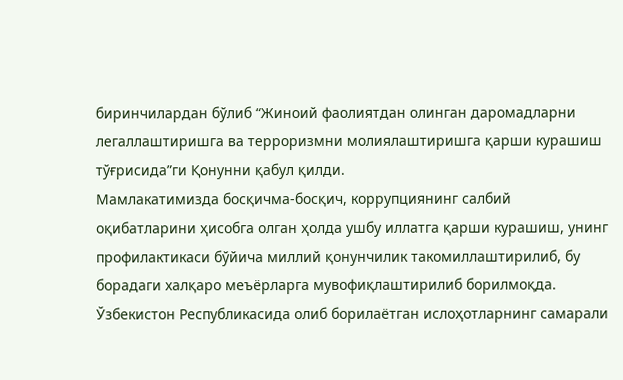биринчилардан бўлиб “Жиноий фаолиятдан олинган даромадларни легаллаштиришга ва терроризмни молиялаштиришга қарши курашиш тўғрисида”ги Қонунни қабул қилди.
Мамлакатимизда босқичма-босқич, коррупциянинг салбий оқибатларини ҳисобга олган ҳолда ушбу иллатга қарши курашиш, унинг профилактикаси бўйича миллий қонунчилик такомиллаштирилиб, бу борадаги халқаро меъёрларга мувофиқлаштирилиб борилмоқда.
Ўзбекистон Республикасида олиб борилаётган ислоҳотларнинг самарали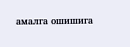амалга ошишига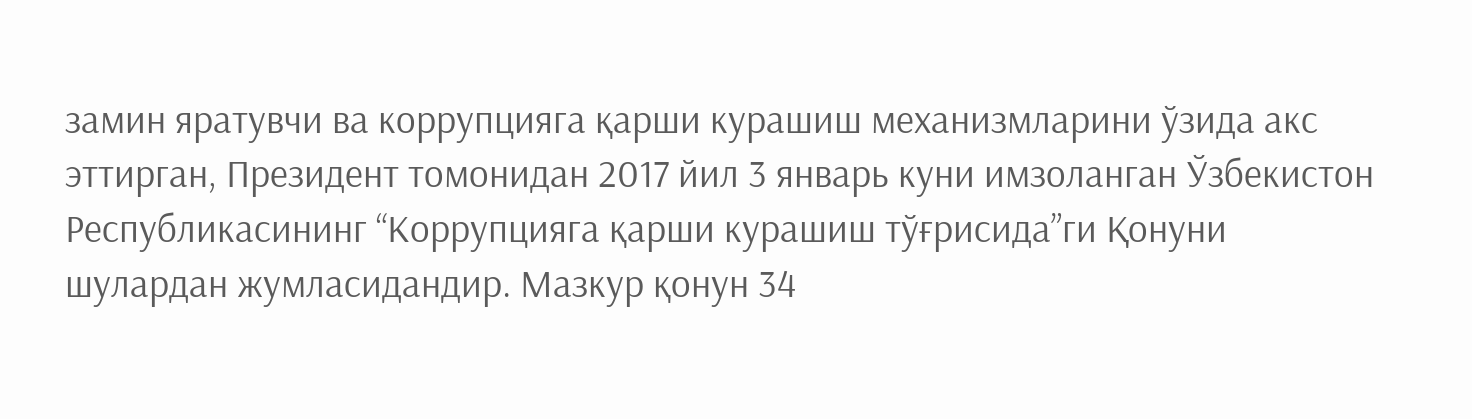замин яратувчи ва коррупцияга қарши курашиш механизмларини ўзида акс эттирган, Президент томонидан 2017 йил 3 январь куни имзоланган Ўзбекистон Республикасининг “Коррупцияга қарши курашиш тўғрисида”ги Қонуни шулардан жумласидандир. Мазкур қонун 34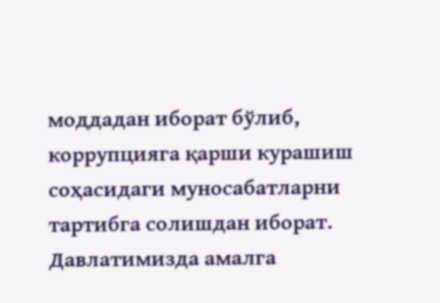моддадан иборат бўлиб, коррупцияга қарши курашиш соҳасидаги муносабатларни тартибга солишдан иборат.
Давлатимизда амалга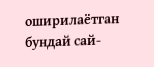оширилаётган бундай сай-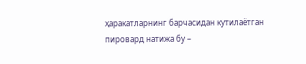ҳаракатларнинг барчасидан кутилаётган пировард натижа бу –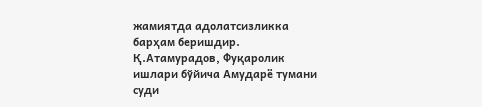жамиятда адолатсизликка барҳам беришдир.
Қ.Атамурадов, Фуқаролик ишлари бўйича Амударё тумани суди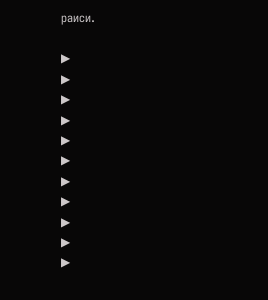раиси.

▶
▶
▶
▶
▶
▶
▶
▶
▶
▶
▶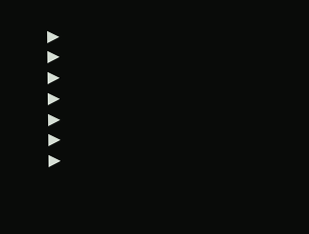▶
▶
▶
▶
▶
▶
▶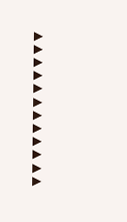▶
▶
▶
▶
▶
▶
▶
▶
▶
▶
▶
▶